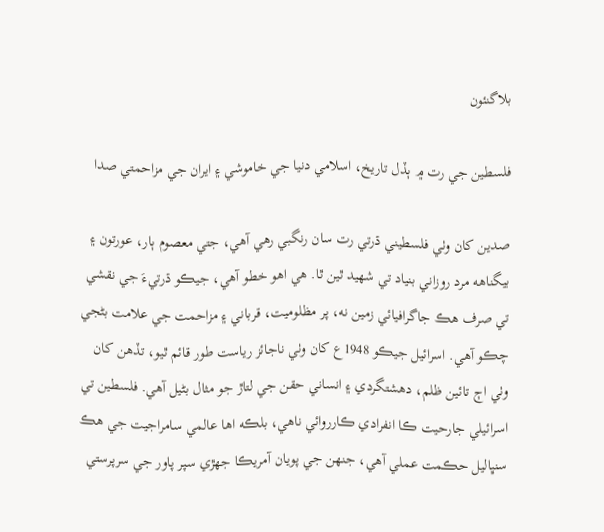بلاگنئون

فلسطين جي رت ۾ ٻڏل تاريخ، اسلامي دنيا جي خاموشي ۽ ايران جي مزاحمتي صدا

صدين کان وٺي فلسطيني ڌرتي رت سان رنگبي رهي آهي، جتي معصوم ٻار، عورتون ۽ بيگناهه مرد روزاني بنياد تي شھيد ٿين ٿا. هي اهو خطو آهي، جيڪو ڌرتيءَ جي نقشي تي صرف هڪ جاگرافيائي زمين نه، پر مظلوميت، قرباني ۽ مزاحمت جي علامت بڻجي چڪو آهي. اسرائيل جيڪو 1948ع کان وٺي ناجائز رياست طور قائم ٿيو، تڏهن کان وٺي اڄ تائين ظلم، دهشتگردي ۽ انساني حقن جي لتاڙ جو مثال بڻيل آهي. فلسطين تي اسرائيلي جارحيت ڪا انفرادي ڪارروائي ناهي، بلڪه اها عالمي سامراجيت جي هڪ سنڀاليل حڪمت عملي آهي، جنهن جي پويان آمريڪا جهڙي سپر پاور جي سرپرستي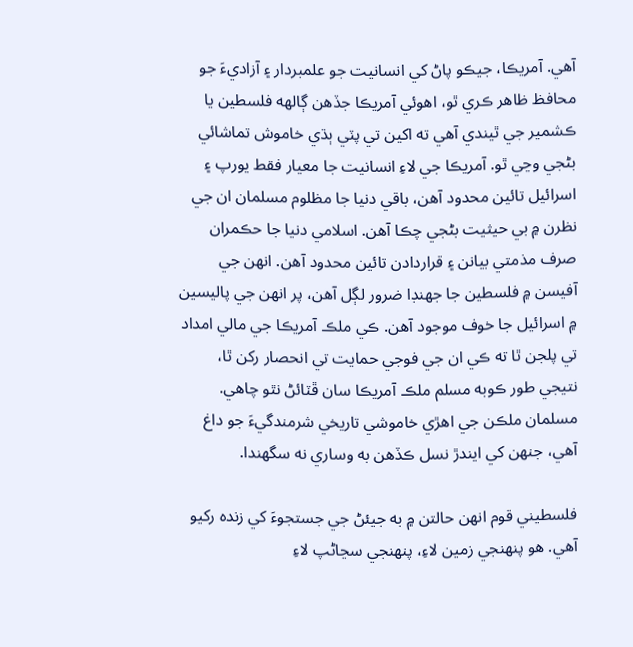آهي. آمريڪا، جيڪو پاڻ کي انسانيت جو علمبردار ۽ آزاديءَ جو محافظ ظاهر ڪري ٿو، اهوئي آمريڪا جڏهن ڳالهه فلسطين يا ڪشمير جي ٿيندي آهي ته اکين تي پٽي ٻڌي خاموش تماشائي بڻجي وڃي ٿو. آمريڪا جي لاءِ انسانيت جا معيار فقط يورپ ۽ اسرائيل تائين محدود آهن، باقي دنيا جا مظلوم مسلمان ان جي نظرن ۾ بي حيثيت بڻجي چڪا آهن. اسلامي دنيا جا حڪمران صرف مذمتي بيانن ۽ قراردادن تائين محدود آهن. انهن جي آفيسن ۾ فلسطين جا جهنڊا ضرور لڳل آهن، پر انهن جي پاليسين ۾ اسرائيل جا خوف موجود آهن. ڪي ملڪ آمريڪا جي مالي امداد تي پلجن ٿا ته ڪي ان جي فوجي حمايت تي انحصار رکن ٿا، نتيجي طور ڪوبه مسلم ملڪ آمريڪا سان ڦٽائڻ نٿو چاهي. مسلمان ملڪن جي اهڙي خاموشي تاريخي شرمندگيءَ جو داغ آهي، جنهن کي ايندڙ نسل ڪڏهن به وساري نه سگهندا.

فلسطيني قوم انهن حالتن ۾ به جيئڻ جي جستجوءَ کي زنده رکيو آهي. هو پنهنجي زمين لاءِ، پنهنجي سڃاڻپ لاءِ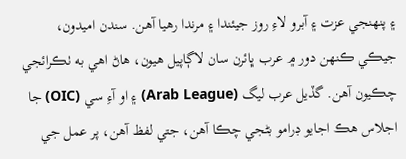۽ پنهنجي عزت ۽ آبرو لاءِ روز جيئندا ۽ مرندا رهيا آهن. سندن اميدون، جيڪي ڪنهن دور ۾ عرب ڀائرن سان لاڳاپيل هيون، هاڻ اهي به ٺڪرائجي چڪيون آهن. گڏيل عرب ليگ (Arab League) ۽ او آءِ سي (OIC) جا اجلاس هڪ اجايو ڊرامو بڻجي چڪا آهن، جتي لفظ آهن، پر عمل جي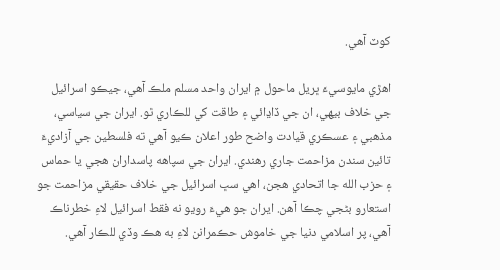کوٽ آهي.

اهڙي مايوسيءَ ڀريل ماحول ۾ ايران واحد مسلم ملڪ آهي، جيڪو اسرائيل جي خلاف بيهي، ان جي ڏاڍائي ۽ طاقت کي للڪاري ٿو. ايران جي سياسي، مذهبي ۽ عسڪري قيادت واضح طور اعلان ڪيو آهي ته فلسطين جي آزاديءَ تائين سندن مزاحمت جاري رهندي. ايران جي سپاهه پاسداران هجي يا حماس ۽ حزب الله جا اتحادي هجن، اهي سڀ اسرائيل جي خلاف حقيقي مزاحمت جو استعارو بڻجي چڪا آهن. ايران جو هيءَ رويو نه فقط اسرائيل لاءِ خطرناڪ آهي، پر اسلامي دنيا جي خاموش حڪمرانن لاءِ به هڪ وڏي للڪار آهي.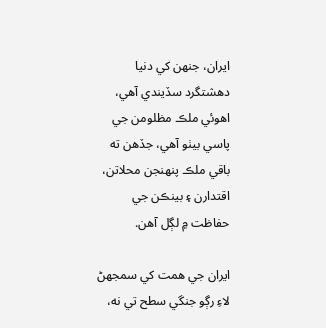ايران، جنهن کي دنيا دهشتگرد سڏيندي آهي، اهوئي ملڪ مظلومن جي پاسي بيٺو آهي، جڏهن ته باقي ملڪ پنهنجن محلاتن، اقتدارن ۽ بينڪن جي حفاظت ۾ لڳل آهن.

ايران جي همت کي سمجهڻ لاءِ رڳو جنگي سطح تي نه،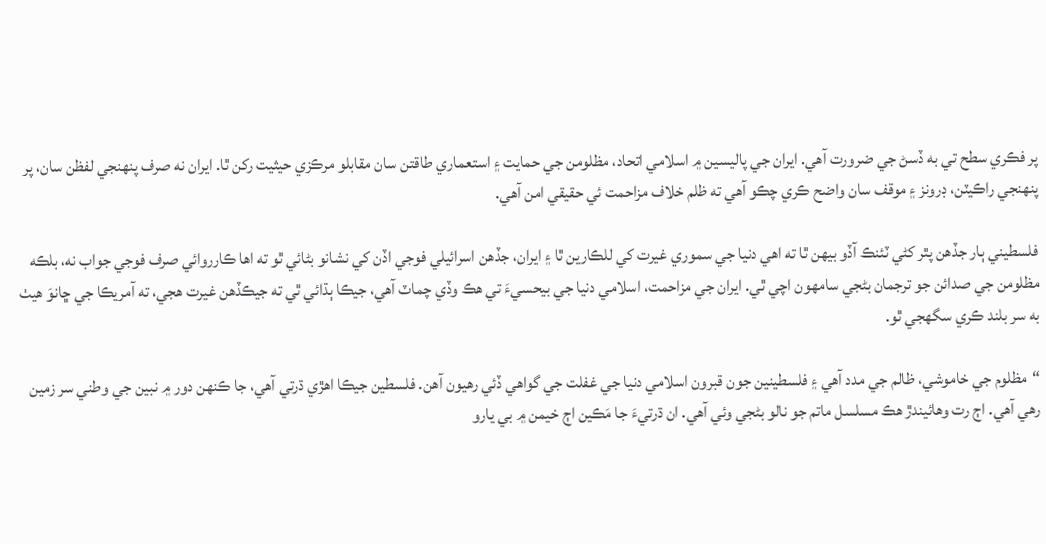پر فڪري سطح تي به ڏسڻ جي ضرورت آهي. ايران جي پاليسين ۾ اسلامي اتحاد، مظلومن جي حمايت ۽ استعماري طاقتن سان مقابلو مرڪزي حيثيت رکن ٿا. ايران نه صرف پنهنجي لفظن سان، پر پنهنجي راڪيٽن، ڊرونز ۽ موقف سان واضح ڪري چڪو آهي ته ظلم خلاف مزاحمت ئي حقيقي امن آهي.

فلسطيني ٻار جڏهن پٿر کڻي ٽئنڪ آڏو بيهن ٿا ته اهي دنيا جي سموري غيرت کي للڪارين ٿا ۽ ايران، جڏهن اسرائيلي فوجي اڏن کي نشانو بڻائي ٿو ته اها ڪارروائي صرف فوجي جواب نه، بلڪه مظلومن جي صدائن جو ترجمان بڻجي سامهون اچي ٿي. ايران جي مزاحمت، اسلامي دنيا جي بيحسيءَ تي هڪ وڏي چماٽ آهي، جيڪا ٻڌائي ٿي ته جيڪڏهن غيرت هجي، ته آمريڪا جي ڇانوَ هيٺ به سر بلند ڪري سگهجي ٿو.

“مظلوم جي خاموشي، ظالم جي مدد آهي ۽ فلسطينين جون قبرون اسلامي دنيا جي غفلت جي گواهي ڏئي رهيون آهن. فلسطين جيڪا اهڙي ڌرتي آهي، جا ڪنهن دور ۾ نبين جي وطني سر زمين رهي آهي. اڄ رت وهائيندڙ هڪ مسلسل ماتم جو نالو بڻجي وئي آهي. ان ڌرتيءَ جا مَڪين اڄ خيمن ۾ بي يارو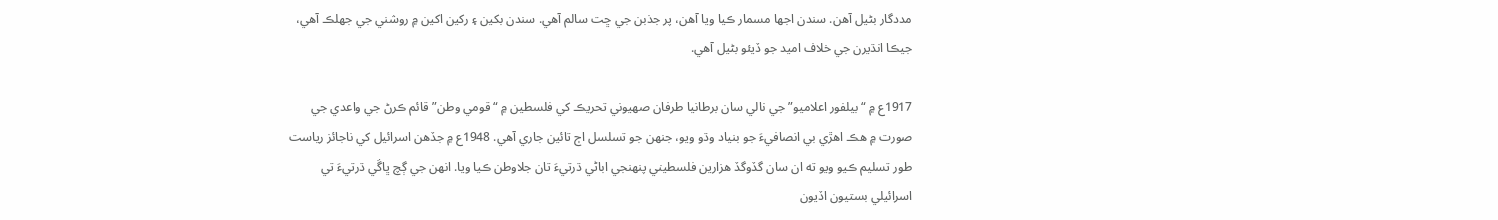مددگار بڻيل آهن. سندن اجها مسمار ڪيا ويا آهن، پر جذبن جي ڇت سالم آهي. سندن بکين ۽ رکين اکين ۾ روشني جي جهلڪ آهي، جيڪا انڌيرن جي خلاف اميد جو ڏيئو بڻيل آهي.

1917ع ۾ “بيلفور اعلاميو” جي نالي سان برطانيا طرفان صهيوني تحريڪ کي فلسطين ۾ “قومي وطن” قائم ڪرڻ جي واعدي جي صورت ۾ هڪ اهڙي بي انصافيءَ جو بنياد وڌو ويو، جنهن جو تسلسل اڄ تائين جاري آهي. 1948ع ۾ جڏهن اسرائيل کي ناجائز رياست طور تسليم ڪيو ويو ته ان سان گڏوگڏ هزارين فلسطيني پنهنجي اباڻي ڌرتيءَ تان جلاوطن ڪيا ويا. انهن جي ڳچ ڀاڱي ڌرتيءَ تي اسرائيلي بستيون اڏيون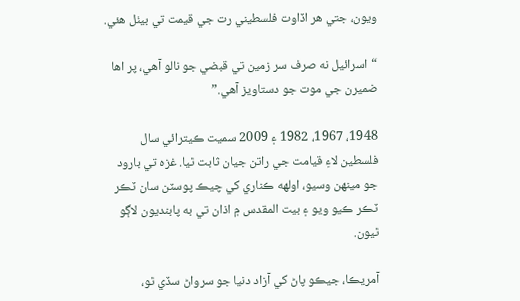ويون، جتي هر اڏاوت فلسطيني رت جي قيمت تي بيٺل هئي.

“اسرائيل نه صرف سر زمين تي قبضي جو نالو آهي، پر اها ضميرن جي موت جو دستاويز آهي.”

1948، 1967، 1982 ۽ 2009 سميت ڪيترائي سال فلسطين لاءِ قيامت جي راتن جيان ثابت ٿيا. غزه تي بارود جو مينهن وسيو، اولهه ڪناري کي چيڪ پوسٽن سان ٽڪر ٽڪر ڪيو ويو ۽ بيت المقدس ۾ اذان تي به پابنديون لاڳو ٿيون.

آمريڪا، جيڪو پاڻ کي آزاد دنيا جو سرواڻ سڏي ٿو،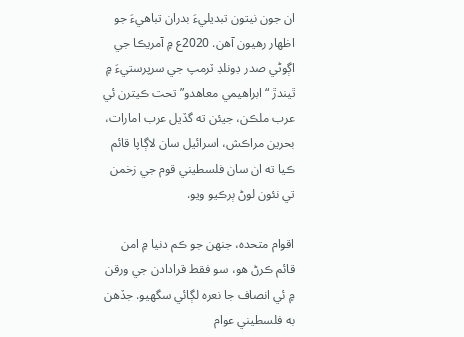ان جون نيتون تبديليءَ بدران تباهيءَ جو اظهار رهيون آهن. 2020ع ۾ آمريڪا جي اڳوڻي صدر ڊونلڊ ٽرمپ جي سرپرستيءَ ۾ ٿيندڙ “ابراهيمي معاهدو” تحت ڪيترن ئي عرب ملڪن، جيئن ته گڏيل عرب امارات، بحرين مراڪش، اسرائيل سان لاڳاپا قائم ڪيا ته ان سان فلسطيني قوم جي زخمن تي نئون لوڻ ٻرڪيو ويو.

اقوام متحده، جنهن جو ڪم دنيا ۾ امن قائم ڪرڻ هو، سو فقط قرادادن جي ورقن ۾ ئي انصاف جا نعره لڳائي سگهيو. جڏهن به فلسطيني عوام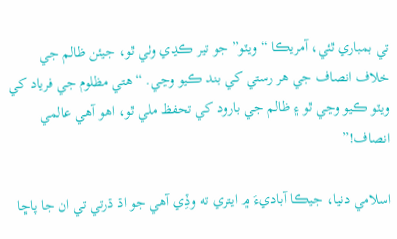تي بمباري ٿئي، آمريڪا “ويٽو” جو تير ڪڍي وٺي ٿو، جيئن ظالم جي خلاف انصاف جي هر رستي کي بند ڪيو وڃي. “هتي مظلوم جي فرياد کي ويٽو ڪيو وڃي ٿو ۽ ظالم جي بارود کي تحفظ ملي ٿو، اهو آهي عالمي انصاف!”

اسلامي دنيا، جيڪا آباديءَ ۾ ايتري ته وڏِي آهي جو اڌ ڌرتي تي ان جا پاڇا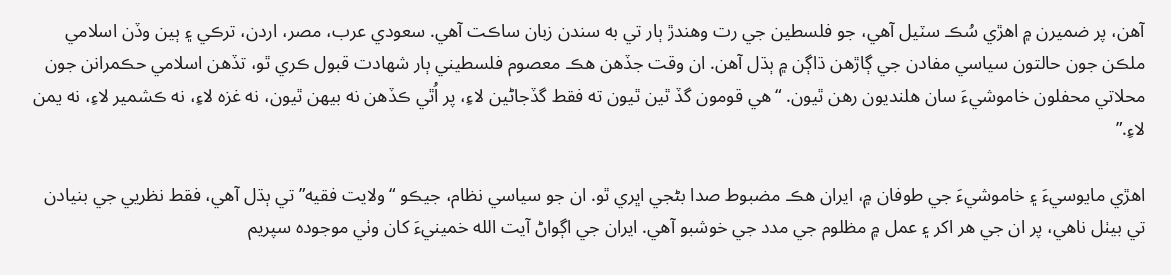آهن، پر ضميرن ۾ اهڙي سُڪ سٽيل آهي، جو فلسطين جي رت وهندڙ ٻار تي به سندن زبان ساڪت آهي. سعودي عرب، مصر، اردن، ترڪي ۽ ٻين وڏن اسلامي ملڪن جون حالتون سياسي مفادن جي ڳاڙهن ڌاڳن ۾ ٻڌل آهن. ان وقت جڏهن هڪ معصوم فلسطيني ٻار شھادت قبول ڪري ٿو، تڏهن اسلامي حڪمرانن جون محلاتي محفلون خاموشيءَ سان هلنديون رهن ٿيون. “هي قومون گڏ ٿين ٿيون ته فقط گڏجاڻين لاءِ، پر اُٿي ڪڏهن نه بيهن ٿيون، نه غزه لاءِ، نه ڪشمير لاءِ، نه يمن لاءِ.”

اهڙي مايوسيءَ ۽ خاموشيءَ جي طوفان ۾، ايران هڪ مضبوط صدا بڻجي اڀري ٿو. ان جو سياسي نظام، جيڪو “ولايت فقيه” تي ٻڌل آهي، فقط نظريي جي بنيادن تي بيٺل ناهي، پر ان جي هر اکر ۽ عمل ۾ مظلوم جي مدد جي خوشبو آهي. ايران جي اڳواڻ آيت الله خمينيءَ کان وٺي موجوده سپريم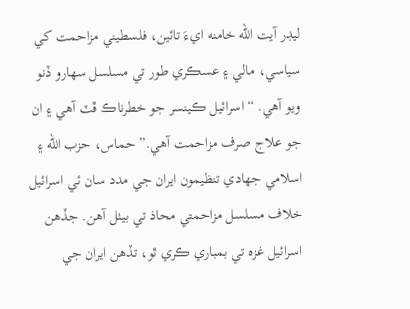ليڊر آيت الله خامنه ايءَ تائين، فلسطيني مزاحمت کي سياسي، مالي ۽ عسڪري طور تي مسلسل سهارو ڏنو ويو آهي. “اسرائيل ڪينسر جو خطرناڪ ڦٽ آهي ۽ ان جو علاج صرف مزاحمت آهي.” حماس، حزب الله ۽ اسلامي جهادي تنظيمون ايران جي مدد سان ئي اسرائيل خلاف مسلسل مزاحمتي محاذ تي بيٺل آهن. جڏهن اسرائيل غزه تي بمباري ڪري ٿو، تڏهن ايران جي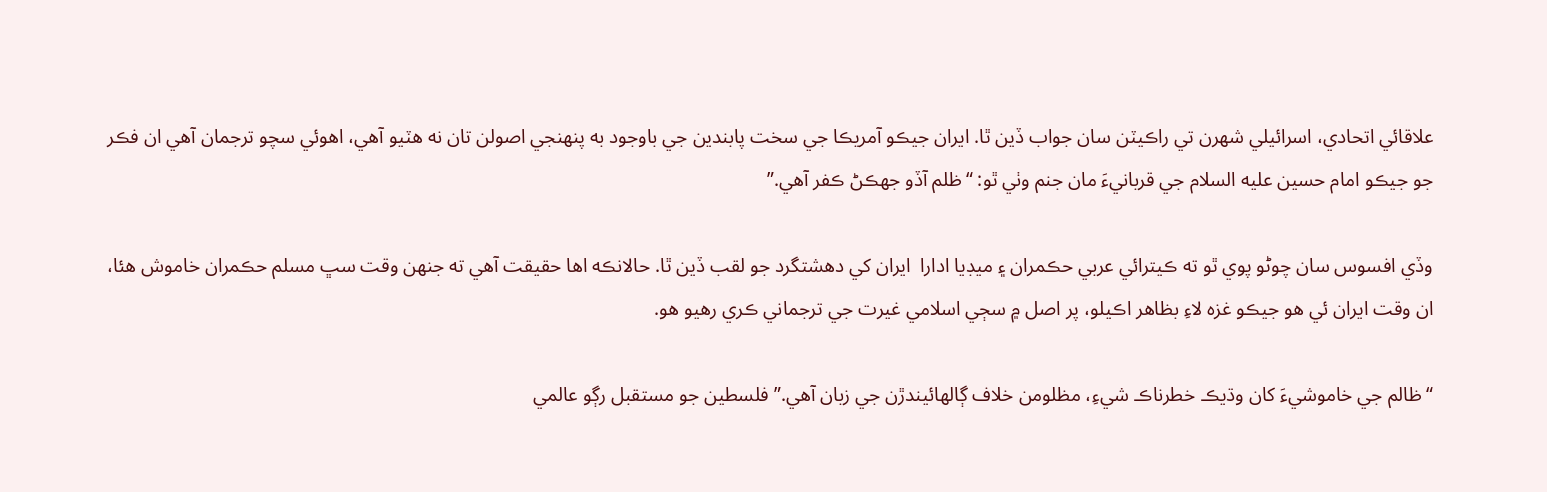علاقائي اتحادي، اسرائيلي شهرن تي راڪيٽن سان جواب ڏين ٿا. ايران جيڪو آمريڪا جي سخت پابندين جي باوجود به پنهنجي اصولن تان نه هٽيو آهي، اهوئي سچو ترجمان آهي ان فڪر جو جيڪو امام حسين عليه السلام جي قربانيءَ مان جنم وٺي ٿو: “ظلم آڏو جهڪڻ ڪفر آهي.”

وڏي افسوس سان چوڻو پوي ٿو ته ڪيترائي عربي حڪمران ۽ ميڊيا ادارا  ايران کي دهشتگرد جو لقب ڏين ٿا. حالانڪه اها حقيقت آهي ته جنهن وقت سڀ مسلم حڪمران خاموش هئا، ان وقت ايران ئي هو جيڪو غزه لاءِ بظاهر اڪيلو، پر اصل ۾ سڄي اسلامي غيرت جي ترجماني ڪري رهيو هو.

“ظالم جي خاموشيءَ کان وڌيڪ خطرناڪ شيءِ، مظلومن خلاف ڳالهائيندڙن جي زبان آهي.” فلسطين جو مستقبل رڳو عالمي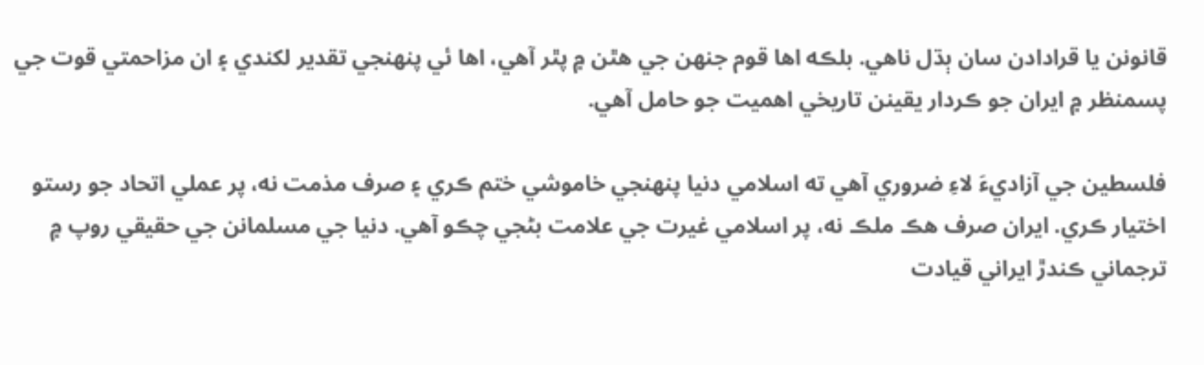قانونن يا قرادادن سان ٻڌل ناهي. بلڪه اها قوم جنهن جي هٿن ۾ پٿر آهي، اها ئي پنهنجي تقدير لکندي ۽ ان مزاحمتي قوت جي پسمنظر ۾ ايران جو ڪردار يقينن تاريخي اهميت جو حامل آهي.

فلسطين جي آزاديءَ لاءِ ضروري آهي ته اسلامي دنيا پنهنجي خاموشي ختم ڪري ۽ صرف مذمت نه، پر عملي اتحاد جو رستو اختيار ڪري. ايران صرف هڪ ملڪ نه، پر اسلامي غيرت جي علامت بڻجي چڪو آهي. دنيا جي مسلمانن جي حقيقي روپ ۾ ترجماني ڪندڙ ايراني قيادت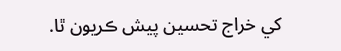کي خراج تحسين پيش ڪريون ٿا.